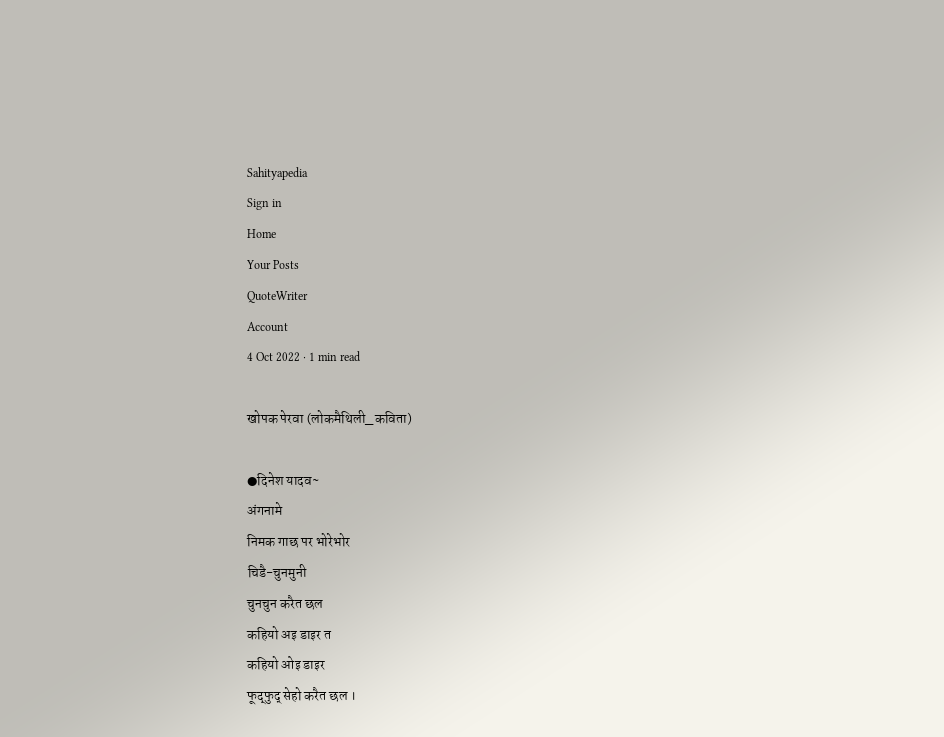Sahityapedia
Sign in
Home
Your Posts
QuoteWriter
Account
4 Oct 2022 · 1 min read

खोपक पेरवा (लोकमैथिली_कविता)

●दिनेश यादव~
अंगनामे
निमक गाछ पर भोरेभोर
चिडै-चुनमुनी
चुनचुन करैत छल
कहियो अइ डाइर त
कहियो ओइ डाइर
फूद्फुद् सेहो करैत छल ।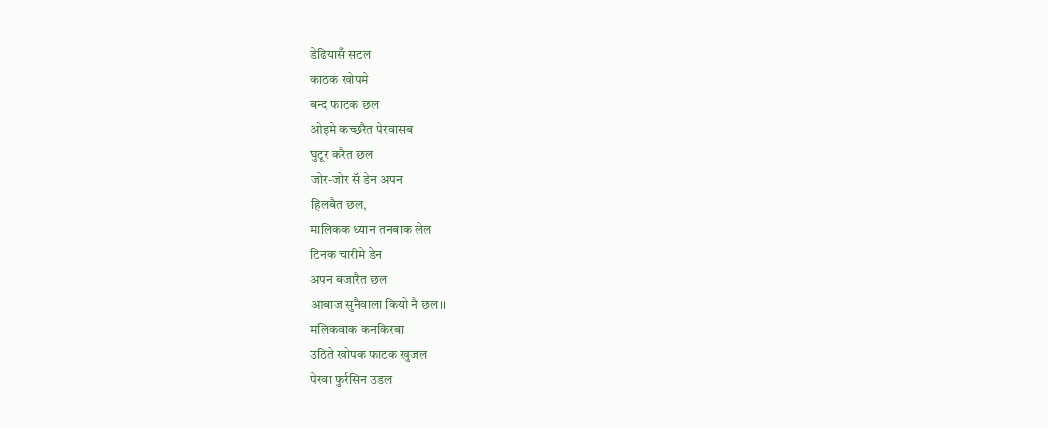डेढियासँ सटल
काठक खोपमे
बन्द फाटक छल
ओइमे कच्छरैत पेरवासब
घुटूर करैत छल
जोर-जोर सॅ डेन अपन
हिलबैत छल,
मालिकक ध्यान तनबाक लेल
टिनक चारीमे डेन
अपन बजारैत छल
आबाज सुनैवाला कियो नै छल।।
मलिकवाक कनकिरबा
उठिते खोपक फाटक खुजल
पेरवा फुर्रसिन उडल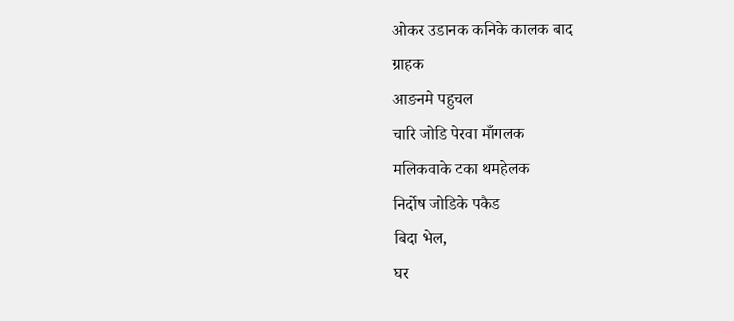ओकर उडानक कनिके कालक बाद
ग्राहक
आङनमे पहुचल
चारि जोडि पेरवा माँगलक
मलिकवाके टका थमहेलक
निर्दोष जोडिके पकैड
बिदा भेल,
घर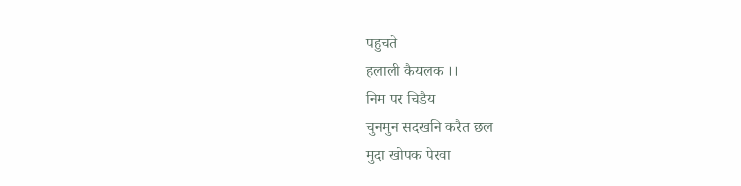पहुचते
हलाली कैयलक ।।
निम पर चिडैय
चुनमुन सदखनि करैत छल
मुदा खोपक पेरवा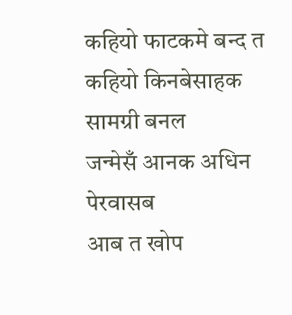कहियो फाटकमे बन्द त
कहियो किनबेसाहक
सामग्री बनल
जन्मेसँ आनक अधिन
पेरवासब
आब त खोप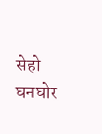सेहो
घनघोर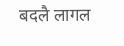बदलै लागल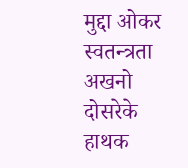मुद्दा ओकर स्वतन्त्रता
अखनो दोसरेके
हाथक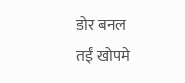डोर बनल
तईं खोपमे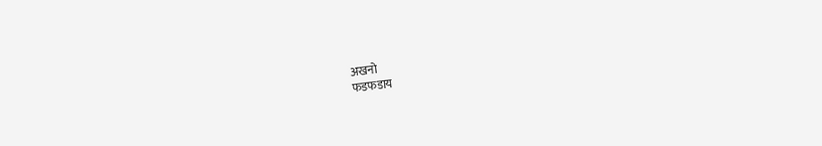अखनो
फडफडाय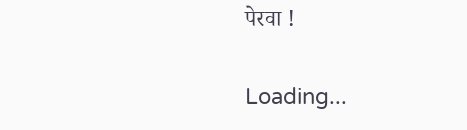पेरवा !

Loading...